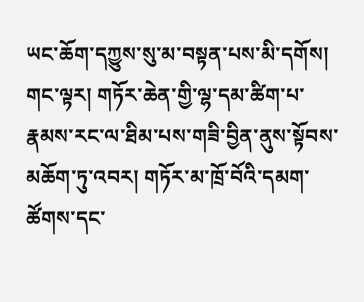ཡང་ཆོག་དཀྱུས་སུ་མ་བསྟན་པས་མི་དགོས། གང་ལྟར། གཏོར་ཆེན་གྱི་ལྷ་དམ་ཚིག་པ་རྣམས་རང་ལ་ཐིམ་པས་གཟི་བྱིན་ནུས་སྟོབས་མཆོག་ཏུ་འབར། གཏོར་མ་ཁྲོ་བོའི་དམག་ཚོགས་དང་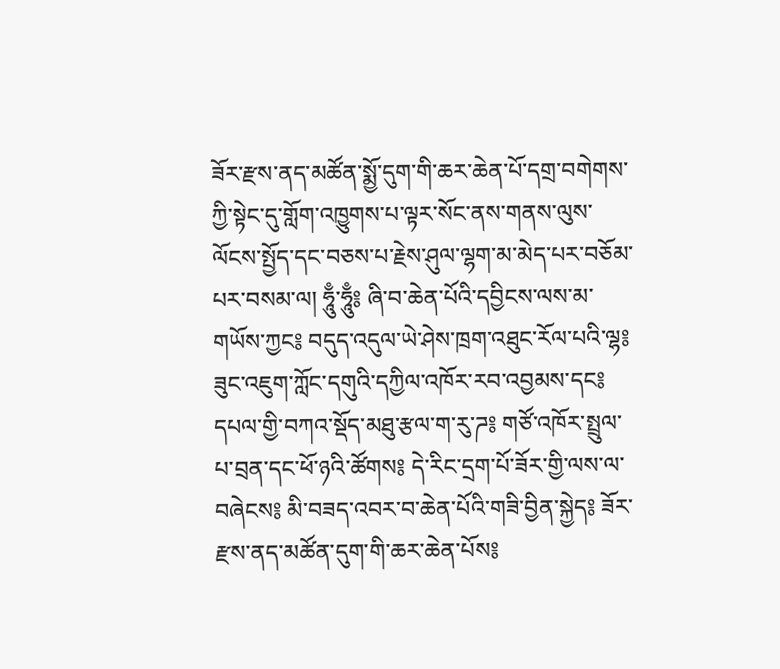ཟོར་རྫས་ནད་མཚོན་སྨྱོ་དུག་གི་ཆར་ཆེན་པོ་དགྲ་བགེགས་ཀྱི་སྟེང་དུ་གློག་འཁྱུགས་པ་ལྟར་སོང་ནས་གནས་ལུས་ལོངས་སྤྱོད་དང་བཅས་པ་རྗེས་ཤུལ་ལྷག་མ་མེད་པར་བཅོམ་པར་བསམ་ལ། ཧཱུྃ་ཧཱུྃ༔ ཞི་བ་ཆེན་པོའི་དབྱིངས་ལས་མ་གཡོས་ཀྱང༔ བདུད་འདུལ་ཡེ་ཤེས་ཁྲག་འཐུང་རོལ་པའི་ལྷ༔ ཟུང་འཇུག་ཀློང་དགུའི་དཀྱིལ་འཁོར་རབ་འབྱམས་དང༔ དཔལ་གྱི་བཀའ་སྡོད་མཐུ་རྩལ་ག་རུ་ཌ༔ གཙོ་འཁོར་སྤྲུལ་པ་བྲན་དང་ཕོ་ཉའི་ཚོགས༔ དེ་རིང་དྲག་པོ་ཟོར་གྱི་ལས་ལ་བཞེངས༔ མི་བཟད་འབར་བ་ཆེན་པོའི་གཟི་བྱིན་སྐྱེད༔ ཟོར་རྫས་ནད་མཚོན་དུག་གི་ཆར་ཆེན་པོས༔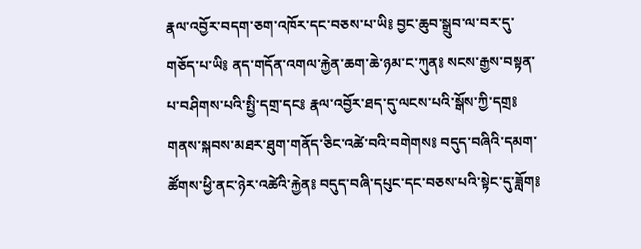རྣལ་འབྱོར་བདག་ཅག་འཁོར་དང་བཅས་པ་ཡི༔ བྱང་ཆུབ་སྒྲུབ་ལ་བར་དུ་གཅོད་པ་ཡི༔ ནད་གདོན་འགལ་རྐྱེན་ཆག་ཆེ་ཉམ་ང་ཀུན༔ སངས་རྒྱས་བསྟན་པ་བཤིགས་པའི་སྤྱི་དགྲ་དང༔ རྣལ་འབྱོར་ཐད་དུ་ལངས་པའི་སྒོས་ཀྱི་དགྲ༔ གནས་སྐབས་མཐར་ཐུག་གནོད་ཅིང་འཚེ་བའི་བགེགས༔ བདུད་བཞིའི་དམག་ཚོགས་ཕྱི་ནང་ཉེར་འཚེའི་རྐྱེན༔ བདུད་བཞི་དཔུང་དང་བཅས་པའི་སྟེང་དུ་ཟློག༔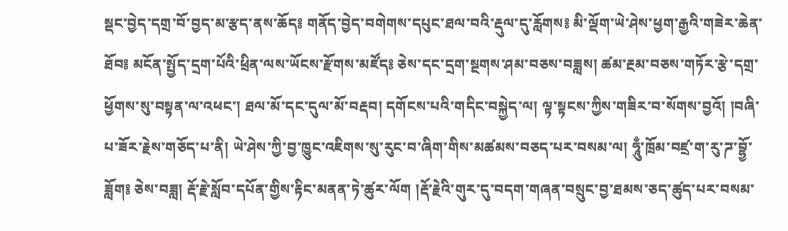སྡང་བྱེད་དགྲ་བོ་བྱད་མ་རྩད་ནས་ཆོད༔ གནོད་བྱེད་བགེགས་དཔུང་ཐལ་བའི་རྡུལ་དུ་རློགས༔ མི་ལྡོག་ཡེ་ཤེས་ཕྱག་རྒྱའི་གཟེར་ཆེན་ཐོབ༔ མངོན་སྤྱོད་དྲག་པོའི་ཕྲིན་ལས་ཡོངས་རྫོགས་མཛོད༔ ཅེས་དང་དྲག་སྔགས་ཤམ་བཅས་བཟླས། ཚམ་རྔམ་བཅས་གཏོར་རྩེ་དགྲ་ཕྱོགས་སུ་བསྟན་ལ་འཕང་། ཐལ་མོ་དང་དུལ་མོ་བརྡབ། དགོངས་པའི་གདིང་བསྐྱེད་ལ། ལྟ་སྟངས་ཀྱིས་གཟིར་བ་སོགས་བྱའོ། །བཞི་པ་ཟོར་རྗེས་གཅོད་པ་ནི། ཡེ་ཤེས་ཀྱི་བྱ་ཁྱུང་འཇིགས་སུ་རུང་བ་ཞིག་གིས་མཚམས་བཅད་པར་བསམ་ལ། ཧཱུྃ་ཁྲོམ་བཛྲ་ག་རུ་ཌ་བྷྱོ་ཟློག༔ ཅེས་བཟླ། རྡོ་རྗེ་སློབ་དཔོན་གྱིས་རྟིང་མནན་ཏེ་ཚུར་ལོག །རྡོ་རྗེའི་གུར་དུ་བདག་གཞན་བསྲུང་བྱ་ཐམས་ཅད་ཚུད་པར་བསམ་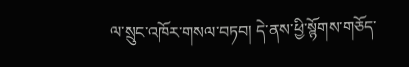ལ་སྲུང་འཁོར་གསལ་བཏབ། དེ་ནས་ཕྱི་སྙོགས་གཅོད་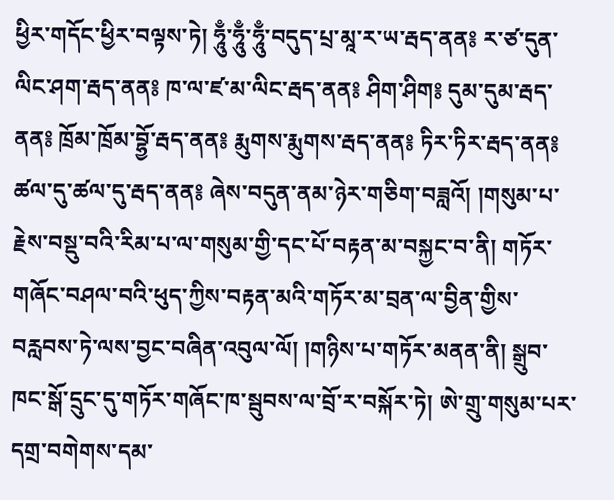ཕྱིར་གདོང་ཕྱིར་བལྟས་ཏེ། ཧཱུྃ་ཧཱུྃ་ཧཱུྃ་བདུད་པྲ་མཱ་ར་ཡ་རྦད་ནན༔ ར་ཙ་དུན་ལིང་ཤག་རྦད་ནན༔ ཁ་ལ་ཛ་མ་ལིང་རྦད་ནན༔ ཤིག་ཤིག༔ དུམ་དུམ་རྦད་ནན༔ ཁྲོམ་ཁྲོམ་བྷྱོ་རྦད་ནན༔ རྨུགས་རྨུགས་རྦད་ནན༔ ཏིར་ཏིར་རྦད་ནན༔ ཚལ་དུ་ཚལ་དུ་རྦད་ནན༔ ཞེས་བདུན་ནམ་ཉེར་གཅིག་བཟླའོ། །གསུམ་པ་རྗེས་བསྡུ་བའི་རིམ་པ་ལ་གསུམ་གྱི་དང་པོ་བརྟན་མ་བསྐྱང་བ་ནི། གཏོར་གཞོང་བཤལ་བའི་ཕུད་ཀྱིས་བརྟན་མའི་གཏོར་མ་བྲན་ལ་བྱིན་གྱིས་བརླབས་ཏེ་ལས་བྱང་བཞིན་འབུལ་ལོ། །གཉིས་པ་གཏོར་མནན་ནི། སྒྲུབ་ཁང་སྒོ་དྲུང་དུ་གཏོར་གཞོང་ཁ་སྦུབས་ལ་བྲོ་ར་བསྐོར་ཏེ། ཨེ་གྲུ་གསུམ་པར་དགྲ་བགེགས་དམ་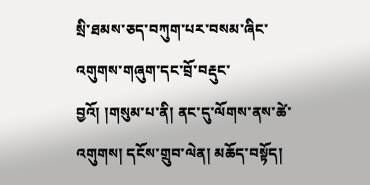སྲི་ཐམས་ཅད་བཀུག་པར་བསམ་ཞིང་འགུགས་གཞུག་དང་བྲོ་བརྡུང་བྱའོ། །གསུམ་པ་ནི། ནང་དུ་ལོགས་ནས་ཚེ་འགུགས། དངོས་གྲུབ་ལེན། མཆོད་བསྟོད།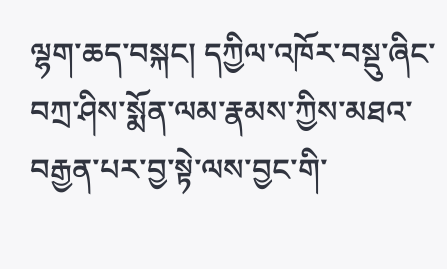ལྷག་ཆད་བསྐང། དཀྱིལ་འཁོར་བསྡུ་ཞིང་བཀྲ་ཤིས་སྨོན་ལམ་རྣམས་ཀྱིས་མཐའ་བརྒྱན་པར་བྱ་སྟེ་ལས་བྱང་གི་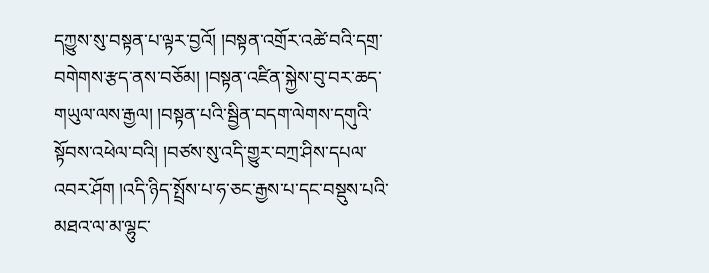དཀྱུས་སུ་བསྟན་པ་ལྟར་བྱའོ། །བསྟན་འགྲོར་འཚེ་བའི་དགྲ་བགེགས་རྩད་ནས་བཅོམ། །བསྟན་འཛིན་སྐྱེས་བུ་བར་ཆད་གཡུལ་ལས་རྒྱལ། །བསྟན་པའི་སྦྱིན་བདག་ལེགས་དགུའི་སྟོབས་འཕེལ་བའི། །བཙས་སུ་འདི་གྱུར་བཀྲ་ཤིས་དཔལ་འབར་ཤོག །འདི་ཉིད་སྤྲོས་པ་ཧ་ཅང་རྒྱས་པ་དང་བསྡུས་པའི་མཐའ་ལ་མ་ལྷུང་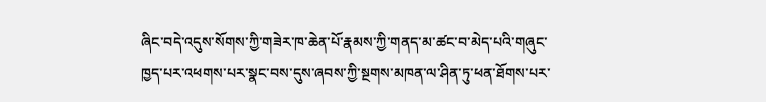ཞིང་བདེ་འདུས་སོགས་ཀྱི་གཟེར་ཁ་ཆེན་པོ་རྣམས་ཀྱི་གནད་མ་ཚང་བ་མེད་པའི་གཞུང་ཁྱད་པར་འཕགས་པར་སྣང་བས་དུས་ཞབས་ཀྱི་སྔགས་མཁན་ལ་ཤིན་ཏུ་ཕན་ཐོགས་པར་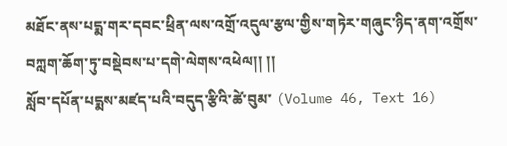མཐོང་ནས་པདྨ་གར་དབང་ཕྲིན་ལས་འགྲོ་འདུལ་རྩལ་གྱིས་གཏེར་གཞུང་ཉིད་ནག་འགྲོས་བཀླག་ཆོག་ཏུ་བསྡེབས་པ་དགེ་ལེགས་འཕེལ།། །།
སློབ་དཔོན་པདྨས་མཛད་པའི་བདུད་རྩིའི་ཚེ་བུམ་ (Volume 46, Text 16)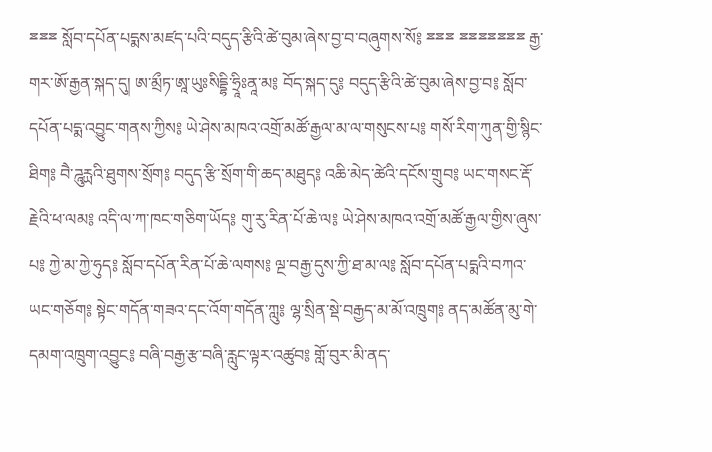ྈྈྈ སློབ་དཔོན་པདྨས་མཛད་པའི་བདུད་རྩིའི་ཚེ་བུམ་ཞེས་བྱ་བ་བཞུགས་སོ༔ ྈྈྈ ྈྈྈྈྈྈྈ རྒྱ་གར་ཨོ་རྒྱན་སྐད་དུ། ཨ་མྲྀཏ་ཨཱ་ཡུཿསིདྡྷི་ཧྲཱིཿནཱ་མ༔ བོད་སྐད་དུ༔ བདུད་རྩིའི་ཚེ་བུམ་ཞེས་བྱ་བ༔ སློབ་དཔོན་པདྨ་འབྱུང་གནས་ཀྱིས༔ ཡེ་ཤེས་མཁའ་འགྲོ་མཚོ་རྒྱལ་མ་ལ་གསུངས་པ༔ གསོ་རིག་ཀུན་གྱི་སྙིང་ཐིག༔ བཻ་ཌཱུརྻའི་ཐུགས་སྲོག༔ བདུད་རྩི་སྲོག་གི་ཆད་མཐུད༔ འཆི་མེད་ཚེའི་དངོས་གྲུབ༔ ཡང་གསང་རྡོ་རྗེའི་ཕ་ལམ༔ འདི་ལ་ཀ་ཁང་གཅིག་ཡོད༔ གུ་རུ་རིན་པོ་ཆེ་ལ༔ ཡེ་ཤེས་མཁའ་འགྲོ་མཚོ་རྒྱལ་གྱིས་ཞུས་པ༔ ཀྱེ་མ་ཀྱེ་ཧུད༔ སློབ་དཔོན་རིན་པོ་ཆེ་ལགས༔ ལྔ་བརྒྱ་དུས་ཀྱི་ཐ་མ་ལ༔ སློབ་དཔོན་པདྨའི་བཀའ་ཡང་གཅོག༔ སྟེང་གདོན་གཟའ་དང་འོག་གདོན་ཀླུ༔ ལྷ་སྲིན་སྡེ་བརྒྱད་མ་མོ་འཁྲུག༔ ནད་མཚོན་མུ་གེ་དམག་འཁྲུག་འབྱུང༔ བཞི་བརྒྱ་རྩ་བཞི་རླུང་ལྟར་འཚུབ༔ གློ་བུར་མི་ནད་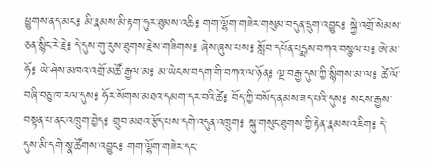ཕྱུགས་ནད་མང༔ མི་རྣམས་མི་རྟག་ཧུར་ཐུམས་འཆི༔ གག་ལྷོག་གཟེར་གསུམ་བདུན་དྲུག་འབྱུང༔ སྐྱེ་འགྲོ་སེམས་ཅན་སྙིང་རེ་རྗེ༔ དེ་དུས་གུ་རུས་ཐུགས་རྗེས་གཟིགས༔ ཞེས་ཞུས་པས༔ སློབ་དཔོན་པདྨས་བཀའ་བསྩལ་པ༔ ཨེ་མ་ཧོ༔ ཡེ་ཤེས་མཁའ་འགྲོ་མཚོ་རྒྱལ་མ༔ མ་ཡེངས་བདག་གི་བཀའ་ལ་ཉོན༔ ལྔ་བརྒྱ་དུས་ཀྱི་སྙིགས་མ་ལ༔ ཚེ་ལོ་བཞི་བཅུ་ཁ་རལ་དུས༔ ཧོར་སོགས་མཐའ་དམག་དར་བའི་ཚེ༔ བོད་ཀྱི་བསོད་ནམས་ཟད་པའི་དུས༔ སངས་རྒྱས་བསྟན་པ་ནང་འཁྲུག་བྱེད༔ གྲུབ་མཐའ་རྩོད་པས་དགེ་འདུན་འཁྲུག༔ སྐུ་གསུང་ཐུགས་ཀྱི་རྟེན་རྣམས་འཇིག༔ དེ་དུས་མི་དགེ་སྣ་ཚོགས་འབྱུང༔ གག་ལྷོག་གཟེར་དང་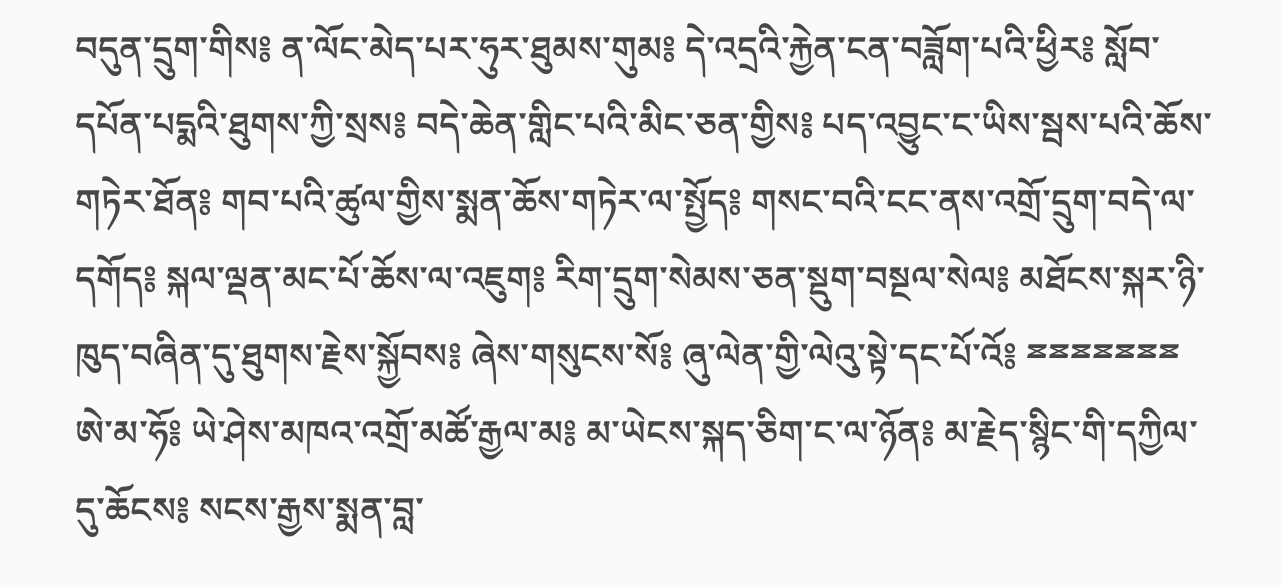བདུན་དྲུག་གིས༔ ན་ལོང་མེད་པར་ཧུར་ཐུམས་གུམ༔ དེ་འདྲའི་རྐྱེན་ངན་བཟློག་པའི་ཕྱིར༔ སློབ་དཔོན་པདྨའི་ཐུགས་ཀྱི་སྲས༔ བདེ་ཆེན་གླིང་པའི་མིང་ཅན་གྱིས༔ པད་འབྱུང་ང་ཡིས་སྦས་པའི་ཆོས་གཏེར་ཐོན༔ གབ་པའི་ཚུལ་གྱིས་སྨན་ཆོས་གཏེར་ལ་སྤྱོད༔ གསང་བའི་ངང་ནས་འགྲོ་དྲུག་བདེ་ལ་དགོད༔ སྐལ་ལྡན་མང་པོ་ཆོས་ལ་འཇུག༔ རིག་དྲུག་སེམས་ཅན་སྡུག་བསྔལ་སེལ༔ མཐོངས་སྐར་ཉི་ཁུད་བཞིན་དུ་ཐུགས་རྗེས་སྐྱོབས༔ ཞེས་གསུངས་སོ༔ ཞུ་ལེན་གྱི་ལེའུ་སྟེ་དང་པོ་འོ༔ ྈྈྈྈྈྈྈ ཨེ་མ་ཧོ༔ ཡེ་ཤེས་མཁའ་འགྲོ་མཚོ་རྒྱལ་མ༔ མ་ཡེངས་སྐད་ཅིག་ང་ལ་ཉོན༔ མ་རྗེད་སྙིང་གི་དཀྱིལ་དུ་ཆོངས༔ སངས་རྒྱས་སྨན་བླ་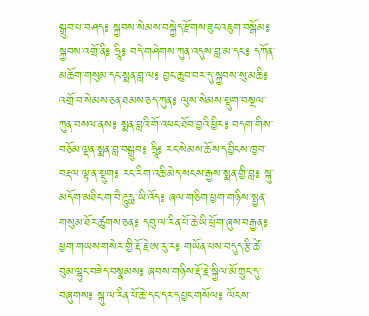སྒྲུབ་པ་བཤད༔ སྐྱབས་སེམས་བསྐྱེད་རྫོགས་ཟུང་འཇུག་བསྒོམ༔ སྐྱབས་འགྲོ་ནི༔ ཧྲཱི༔ བདེ་གཤེགས་ཀུན་འདུས་བླ་མ་དང༔ དཀོན་མཆོག་གསུམ་དང་སྨན་བླ་ལ༔ བྱང་ཆུབ་བར་དུ་སྐྱབས་སུ་མཆི༔ འགྲོ་བ་སེམས་ཅན་ཐམས་ཅད་ཀུན༔ ལུས་སེམས་སྡུག་བསྔལ་ཀུན་བསལ་ནས༔ སྨན་བླའི་གོ་འཕང་ཐོབ་བྱའི་ཕྱིར༔ བདག་གིས་བཅོམ་ལྡན་སྨན་བླ་བསྒྲུབ༔ ཧྲཱི༔ རང་སེམས་ཆོས་དབྱིངས་ཁྱབ་བརྡལ་ལྟ་ན་སྡུག༔ རང་རིག་འཆི་མེད་སངས་རྒྱས་སྨན་གྱི་བླ༔ སྐུ་མདོག་མཐིང་ག་བཻ་ཌཱུརྻ་ཡི་འོད༔ ཞལ་གཅིག་ཕྱག་གཉིས་སྤྱན་གསུམ་ཐོར་ཚུགས་ཅན༔ དབུ་ལ་རིན་པོ་ཆེ་ཡི་པྲོག་ཞུས་བརྒྱན༔ ཕྱག་གཡས་གསེར་གྱི་རྡོ་རྗེ་ཨ་རུ་ར༔ གཡོན་པས་བདུད་རྩི་ཚེ་བུམ་ལྷུང་བཟེད་བསྣམས༔ ཞབས་གཉིས་རྡོ་རྗེ་སྐྱིལ་མོ་ཀྲུང་དུ་བཞུགས༔ སྐུ་ལ་རིན་པོ་ཆེ་དང་དར་དཔྱང་གསོལ༔ ལོངས་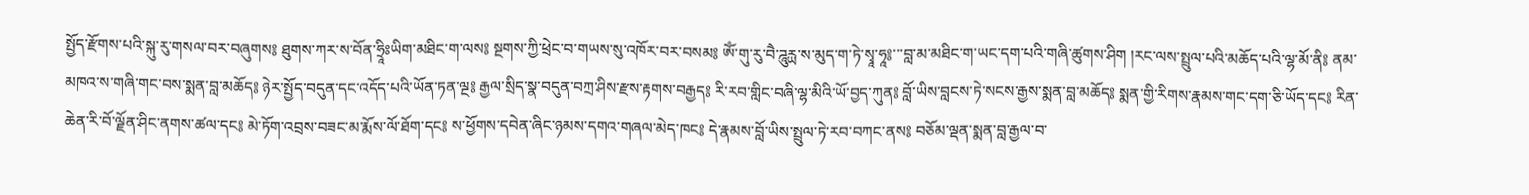སྤྱོད་རྫོགས་པའི་སྐུ་རུ་གསལ་བར་བཞུགས༔ ཐུགས་ཀར་ས་བོན་ཧྲཱིཿཡིག་མཐིང་ག་ལས༔ སྔགས་ཀྱི་ཕྲེང་བ་གཡས་སུ་འཁོར་བར་བསམ༔ ཨོཾ་གུ་རུ་བཻ་ཌཱུརྻ་ས་མུད་ག་ཏེ་སྭཱ་ཧཱ༔་་་བླ་མ་མཐིང་ག་ཡང་དག་པའི་གཞི་ཚུགས་ཤིག །རང་ལས་སྤྲུལ་པའི་མཆོད་པའི་ལྷ་མོ་ནི༔ ནམ་མཁའ་ས་གཞི་གང་བས་སྨན་བླ་མཆོད༔ ཉེར་སྤྱོད་བདུན་དང་འདོད་པའི་ཡོན་ཏན་ལྔ༔ རྒྱལ་སྲིད་སྣ་བདུན་བཀྲ་ཤིས་རྫས་རྟགས་བརྒྱད༔ རི་རབ་གླིང་བཞི་ལྷ་མིའི་ཡོ་བྱད་ཀུན༔ བློ་ཡིས་བླངས་ཏེ་སངས་རྒྱས་སྨན་བླ་མཆོད༔ སྨན་གྱི་རིགས་རྣམས་གང་དག་ཅི་ཡོད་དང༔ རིན་ཆེན་རི་བོ་ལྗོན་ཤིང་ནགས་ཚལ་དང༔ མེ་ཏོག་འབྲས་བཟང་མ་རྨོས་ལོ་ཐོག་དང༔ ས་ཕྱོགས་དབེན་ཞིང་ཉམས་དགའ་གཞལ་མེད་ཁང༔ དེ་རྣམས་བློ་ཡིས་སྤྲུལ་ཏེ་རབ་བཀང་ནས༔ བཅོམ་ལྡན་སྨན་བླ་རྒྱལ་བ་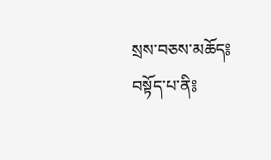སྲས་བཅས་མཆོད༔ བསྟོད་པ་ནི༔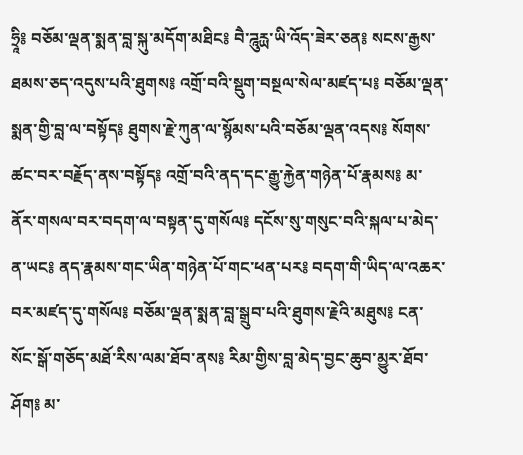ཧྲཱི༔ བཅོམ་ལྡན་སྨན་བླ་སྐུ་མདོག་མཐིང༔ བཻ་ཌཱུརྻ་ཡི་འོད་ཟེར་ཅན༔ སངས་རྒྱས་ཐམས་ཅད་འདུས་པའི་ཐུགས༔ འགྲོ་བའི་སྡུག་བསྔལ་སེལ་མཛད་པ༔ བཅོམ་ལྡན་སྨན་གྱི་བླ་ལ་བསྟོད༔ ཐུགས་རྗེ་ཀུན་ལ་སྙོམས་པའི་བཅོམ་ལྡན་འདས༔ སོགས་ཚང་བར་བརྗོད་ནས་བསྟོད༔ འགྲོ་བའི་ནད་དང་རྒྱུ་རྐྱེན་གཉེན་པོ་རྣམས༔ མ་ནོར་གསལ་བར་བདག་ལ་བསྟན་དུ་གསོལ༔ དངོས་སུ་གསུང་བའི་སྐལ་པ་མེད་ན་ཡང༔ ནད་རྣམས་གང་ཡིན་གཉེན་པོ་གང་ཕན་པར༔ བདག་གི་ཡིད་ལ་འཆར་བར་མཛད་དུ་གསོལ༔ བཅོམ་ལྡན་སྨན་བླ་སྒྲུབ་པའི་ཐུགས་རྗེའི་མཐུས༔ ངན་སོང་སྒོ་གཅོད་མཐོ་རིས་ལམ་ཐོབ་ནས༔ རིམ་གྱིས་བླ་མེད་བྱང་ཆུབ་མྱུར་ཐོབ་ཤོག༔ མ་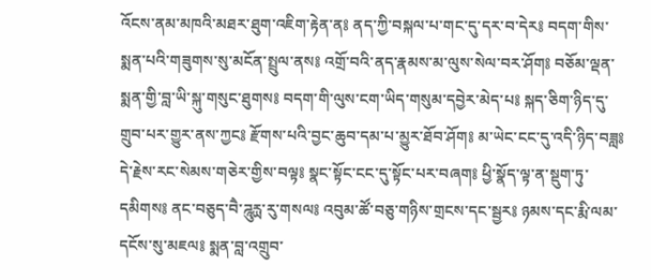འོངས་ནམ་མཁའི་མཐར་ཐུག་འཇིག་རྟེན་ན༔ ནད་ཀྱི་བསྐལ་པ་གང་དུ་དར་བ་དེར༔ བདག་གིས་སྨན་པའི་གཟུགས་སུ་མངོན་སྤྲུལ་ནས༔ འགྲོ་བའི་ནད་རྣམས་མ་ལུས་སེལ་བར་ཤོག༔ བཅོམ་ལྡན་སྨན་གྱི་བླ་ཡི་སྐུ་གསུང་ཐུགས༔ བདག་གི་ལུས་ངག་ཡིད་གསུམ་དབྱེར་མེད་པ༔ སྐད་ཅིག་ཉིད་དུ་གྲུབ་པར་གྱུར་ནས་ཀྱང༔ རྫོགས་པའི་བྱང་ཆུབ་དམ་པ་མྱུར་ཐོབ་ཤོག༔ མ་ཡེང་ངང་དུ་འདི་ཉིད་བཟླ༔ དེ་རྗེས་རང་སེམས་གཅེར་གྱིས་བལྟ༔ སྣང་སྟོང་ངང་དུ་སྟོང་པར་བཞག༔ ཕྱི་སྣོད་ལྟ་ན་སྡུག་ཏུ་དམིགས༔ ནང་བཅུད་བཻ་ཌཱུརྻ་རུ་གསལ༔ འབུམ་ཚོ་བཅུ་གཉིས་གྲངས་དང་སྦྱར༔ ཉམས་དང་རྨི་ལམ་དངོས་སུ་མཇལ༔ སྨན་བླ་འགྲུབ་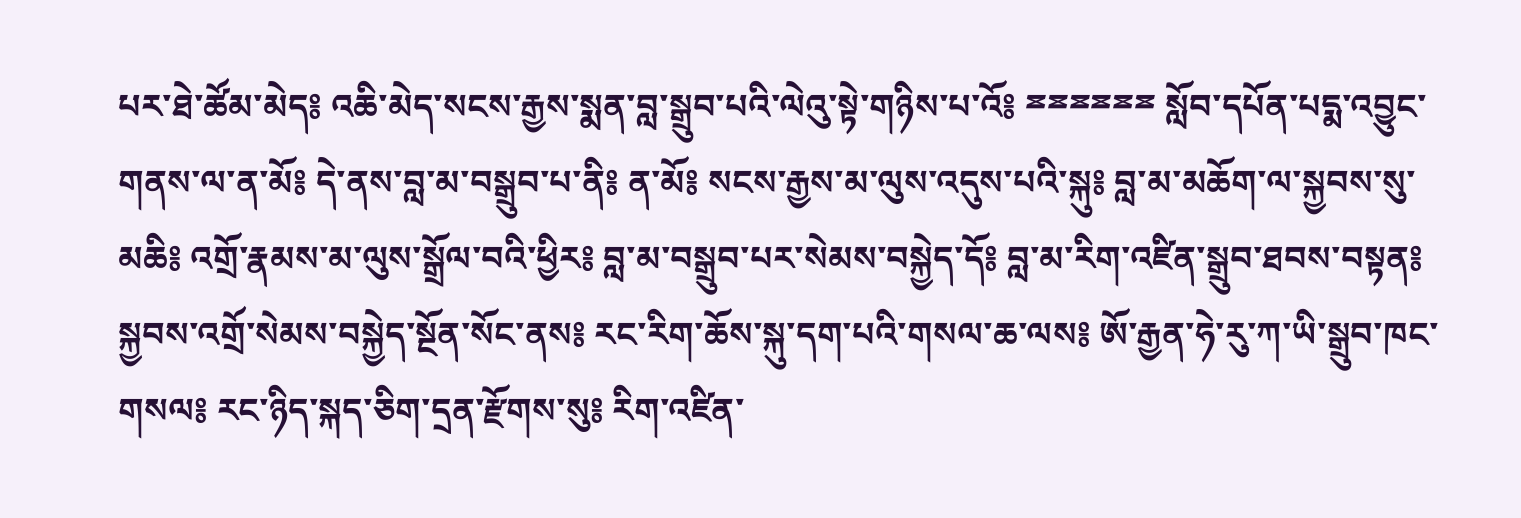པར་ཐེ་ཚོམ་མེད༔ འཆི་མེད་སངས་རྒྱས་སྨན་བླ་སྒྲུབ་པའི་ལེའུ་སྟེ་གཉིས་པ་འོ༔ ྈྈྈྈྈྈ སློབ་དཔོན་པདྨ་འབྱུང་གནས་ལ་ན་མོ༔ དེ་ནས་བླ་མ་བསྒྲུབ་པ་ནི༔ ན་མོ༔ སངས་རྒྱས་མ་ལུས་འདུས་པའི་སྐུ༔ བླ་མ་མཆོག་ལ་སྐྱབས་སུ་མཆི༔ འགྲོ་རྣམས་མ་ལུས་སྒྲོལ་བའི་ཕྱིར༔ བླ་མ་བསྒྲུབ་པར་སེམས་བསྐྱེད་དོ༔ བླ་མ་རིག་འཛིན་སྒྲུབ་ཐབས་བསྟན༔ སྐྱབས་འགྲོ་སེམས་བསྐྱེད་སྔོན་སོང་ནས༔ རང་རིག་ཆོས་སྐུ་དག་པའི་གསལ་ཆ་ལས༔ ཨོ་རྒྱན་ཧེ་རུ་ཀ་ཡི་སྒྲུབ་ཁང་གསལ༔ རང་ཉིད་སྐད་ཅིག་དྲན་རྫོགས་སུ༔ རིག་འཛིན་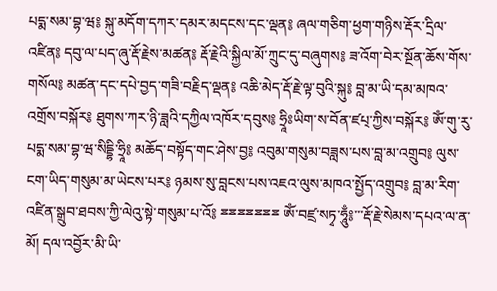པདྨ་སམ་བྷ་ཝ༔ སྐུ་མདོག་དཀར་དམར་མདངས་དང་ལྡན༔ ཞལ་གཅིག་ཕྱག་གཉིས་རྡོར་དྲིལ་འཛིན༔ དབུ་ལ་པད་ཞུ་རྡོ་རྗེས་མཚན༔ རྡོ་རྗེའི་སྐྱིལ་མོ་ཀྲུང་དུ་བཞུགས༔ ཟ་འོག་བེར་སྔོན་ཆོས་གོས་གསོལ༔ མཚན་དང་དཔེ་བྱད་གཟི་བརྗིད་ལྡན༔ འཆི་མེད་རྡོ་རྗེ་ལྟ་བུའི་སྐུ༔ བླ་མ་ཡི་དམ་མཁའ་འགྲོས་བསྐོར༔ ཐུགས་ཀར་ཉི་ཟླའི་དཀྱིལ་འཁོར་དབུས༔ ཧྲཱིཿཡིག་ས་བོན་ཛཔ྄་ཀྱིས་བསྐོར༔ ཨོཾ་གུ་རུ་པདྨ་སམ་བྷ་ཝ་སིདྡྷི་ཧྲཱི༔ མཆོད་བསྟོད་གང་ཤེས་བྱ༔ འབུམ་གསུམ་བཟླས་པས་བླ་མ་འགྲུབ༔ ལུས་ངག་ཡིད་གསུམ་མ་ཡེངས་པར༔ ཉམས་སུ་བླངས་པས་འཇའ་ལུས་མཁའ་སྤྱོད་འགྲུབ༔ བླ་མ་རིག་འཛིན་སྒྲུབ་ཐབས་ཀྱི་ལེའུ་སྟེ་གསུམ་པ་འོ༔ ྈྈྈྈྈྈྈ ཨོཾ་བཛྲ་སཏྭ་ཧཱུྃ༔་་་རྡོ་རྗེ་སེམས་དཔའ་ལ་ན་མོ། དལ་འབྱོར་མི་ཡི་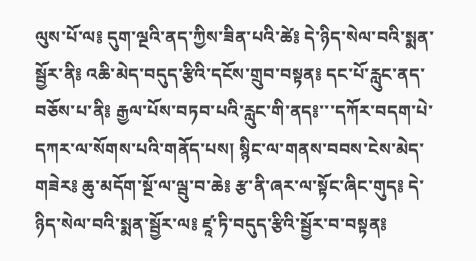ལུས་པོ་ལ༔ དུག་ལྔའི་ནད་ཀྱིས་ཟིན་པའི་ཚེ༔ དེ་ཉིད་སེལ་བའི་སྨན་སྦྱོར་ནི༔ འཆི་མེད་བདུད་རྩིའི་དངོས་གྲུབ་བསྟན༔ དང་པོ་རླུང་ནད་བཅོས་པ་ནི༔ རྒྱལ་པོས་བཏབ་པའི་རླུང་གི་ནད༔་་་དཀོར་བདག་པེ་དཀར་ལ་སོགས་པའི་གནོད་པས། སྙིང་ལ་གནས་བབས་ངེས་མེད་གཟེར༔ ཆུ་མདོག་སྔོ་ལ་ལྦུ་བ་ཆེ༔ རྩ་ནི་ཞར་ལ་སྟོང་ཞིང་གུད༔ དེ་ཉིད་སེལ་བའི་སྨན་སྦྱོར་ལ༔ ཛཱ་ཏི་བདུད་རྩིའི་སྦྱོར་བ་བསྟན༔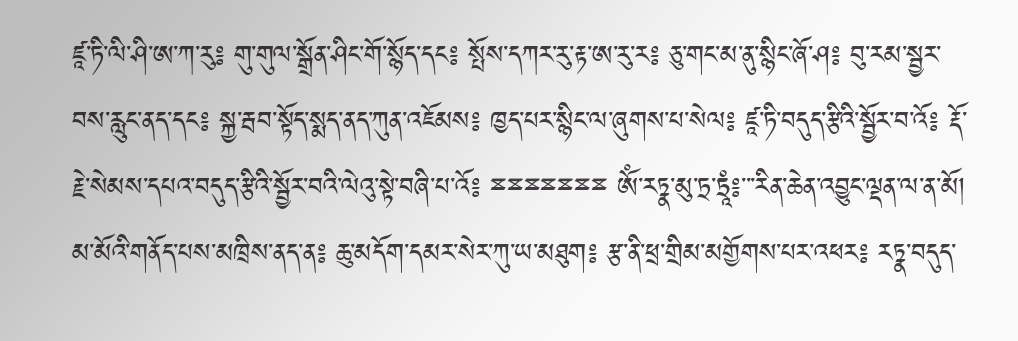ཛཱ་ཏི་ལི་ཤི་ཨ་ཀ་རུ༔ གུ་གུལ་སྒྲོན་ཤིང་གོ་སྙོད་དང༔ སྤོས་དཀར་རུ་རྟ་ཨ་རུ་ར༔ ཅུ་གང་མ་ནུ་སྙིང་ཞོ་ཤ༔ བུ་རམ་སྦྱར་བས་རླུང་ནད་དང༔ སྐྱ་རྦབ་སྟོད་སྨད་ནད་ཀུན་འཇོམས༔ ཁྱད་པར་སྙིང་ལ་ཞུགས་པ་སེལ༔ ཛཱ་ཏི་བདུད་རྩིའི་སྦྱོར་བ་འོ༔ རྡོ་རྗེ་སེམས་དཔའ་བདུད་རྩིའི་སྦྱོར་བའི་ལེའུ་སྟེ་བཞི་པ་འོ༔ ྈྈྈྈྈྈྈ ཨོཾ་རཏྣ་མུ་ཏྲ་ཏྲཱཾ༔་་་རིན་ཆེན་འབྱུང་ལྡན་ལ་ན་མོ། མ་མོའི་གནོད་པས་མཁྲིས་ནད་ན༔ ཆུ་མདོག་དམར་སེར་ཀུ་ཡ་མཐུག༔ རྩ་ནི་ཕྲ་གྲིམ་མགྱོགས་པར་འཕར༔ རཏྣ་བདུད་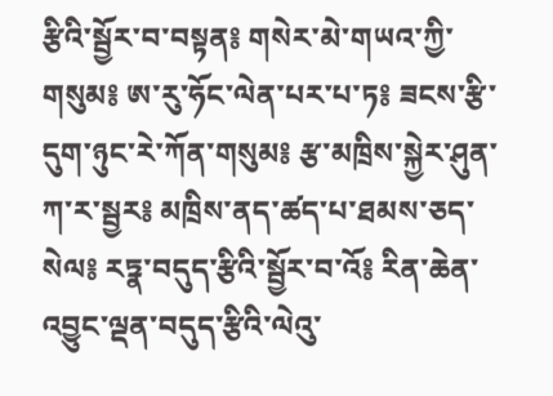རྩིའི་སྦྱོར་བ་བསྟན༔ གསེར་མེ་གཡའ་ཀྱི་གསུམ༔ ཨ་རུ་ཧོང་ལེན་པར་པ་ཏ༔ ཟངས་རྩི་དུག་ཉུང་རེ་ཀོན་གསུམ༔ རྩ་མཁྲིས་སྐྱེར་ཤུན་ཀ་ར་སྦྱར༔ མཁྲིས་ནད་ཚད་པ་ཐམས་ཅད་སེལ༔ རཏྣ་བདུད་རྩིའི་སྦྱོར་བ་འོ༔ རིན་ཆེན་འབྱུང་ལྡན་བདུད་རྩིའི་ལེའུ་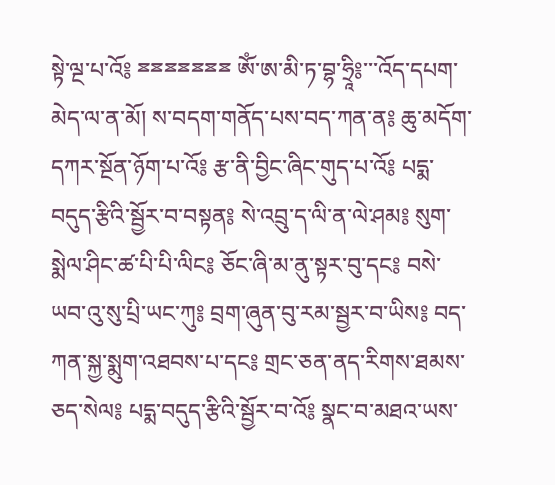སྟེ་ལྔ་པ་འོ༔ ྈྈྈྈྈྈྈ ཨོཾ་ཨ་མི་ཏ་བྷ་ཧྲཱི༔་་་འོད་དཔག་མེད་ལ་ན་མོ། ས་བདག་གནོད་པས་བད་ཀན་ན༔ ཆུ་མདོག་དཀར་སྔོན་ཉོག་པ་འོ༔ རྩ་ནི་བྱིང་ཞིང་གུད་པ་འོ༔ པདྨ་བདུད་རྩིའི་སྦྱོར་བ་བསྟན༔ སེ་འབྲུ་ད་ལི་ན་ལེ་ཤམ༔ སུག་སྨེལ་ཤིང་ཚ་པི་པི་ལིང༔ ཅོང་ཞི་མ་ནུ་སྟར་བུ་དང༔ བསེ་ཡབ་འུ་སུ་པྲི་ཡང་ཀུ༔ བྲག་ཞུན་བུ་རམ་སྦྱར་བ་ཡིས༔ བད་ཀན་སྐྱ་སྨུག་འཐབས་པ་དང༔ གྲང་ཅན་ནད་རིགས་ཐམས་ཅད་སེལ༔ པདྨ་བདུད་རྩིའི་སྦྱོར་བ་འོ༔ སྣང་བ་མཐའ་ཡས་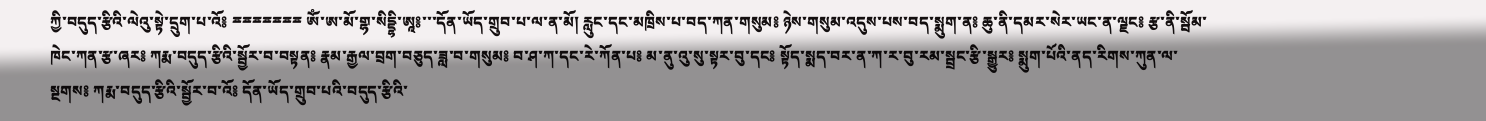ཀྱི་བདུད་རྩིའི་ལེའུ་སྟེ་དྲུག་པ་འོ༔ ྈྈྈྈྈྈྈ ཨོཾ་ཨ་མོ་གྷ་སིདྡྷི་ཨཱ༔་་་དོན་ཡོད་གྲུབ་པ་ལ་ན་མོ། རླུང་དང་མཁྲིས་པ་བད་ཀན་གསུམ༔ ཉེས་གསུམ་འདུས་པས་བད་སྨུག་ན༔ ཆུ་ནི་དམར་སེར་ཡང་ན་ལྗང༔ རྩ་ནི་སྦོམ་ཁེང་ཀན་རྩ་ཞར༔ ཀརྨ་བདུད་རྩིའི་སྦྱོར་བ་བསྟན༔ རྣམ་རྒྱལ་བྲག་བཅུད་ཟླ་བ་གསུམ༔ བ་ཤ་ཀ་དང་རེ་ཀོན་པ༔ མ་ནུ་འུ་སུ་སྟར་བུ་དང༔ སྟོད་སྨད་བར་ན་ཀ་ར་བུ་རམ་སྦྲང་རྩི་སྒྱུར༔ སྨུག་པོའི་ནད་རིགས་ཀུན་ལ་སྔགས༔ ཀརྨ་བདུད་རྩིའི་སྦྱོར་བ་འོ༔ དོན་ཡོད་གྲུབ་པའི་བདུད་རྩིའི་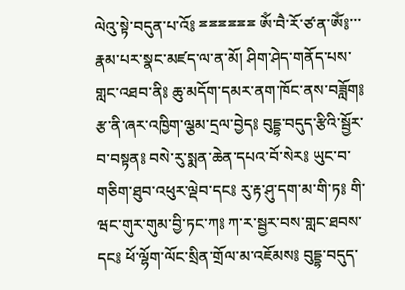ལེའུ་སྟེ་བདུན་པ་འོ༔ ྈྈྈྈྈྈ ཨོཾ་བཻ་རོ་ཙ་ན་ཨོཾ༔་་་རྣམ་པར་སྣང་མཛད་ལ་ན་མོ། ཤིག་ཤེད་གནོད་པས་གླང་འཐབ་ནི༔ ཆུ་མདོག་དམར་ནག་ཁོང་ནས་བཟློག༔ རྩ་ནི་ཞར་འཁྱིག་ལྕམ་དྲལ་བྱེད༔ བུདྡྷ་བདུད་རྩིའི་སྦྱོར་བ་བསྟན༔ བསེ་རུ་སྨན་ཆེན་དཔའ་བོ་སེར༔ ཡུང་བ་གཅིག་ཐུབ་འཕུར་ལྡེབ་དང༔ རུ་རྟ་ཤུ་དག་མ་གི་ཏ༔ གི་ཝང་གུར་གུམ་བྱི་ཏང་ཀ༔ ཀ་ར་སྦྱར་བས་གླང་ཐབས་དང༔ ཕོ་ལྷོག་ལོང་སྲིན་གྲོལ་མ་འཇོམས༔ བུདྡྷ་བདུད་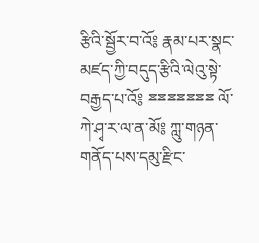རྩིའི་སྦྱོར་བ་འོ༔ རྣམ་པར་སྣང་མཛད་ཀྱི་བདུད་རྩིའི་ལེའུ་སྟེ་བརྒྱད་པ་འོ༔ ྈྈྈྈྈྈྈ ལོ་ཀེ་ཤྭ་ར་ལ་ན་མོ༔ ཀླུ་གཉན་གནོད་པས་དམུ་རྫིང་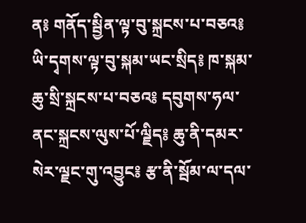ན༔ གནོད་སྦྱིན་ལྟ་བུ་སྐྲངས་པ་བཅའ༔ ཡི་དྭགས་ལྟ་བུ་སྐམ་ཡང་སྲིད༔ ཁ་སྐམ་ཆུ་སྲི་སྐྲངས་པ་བཅའ༔ དབུགས་ཧལ་ནང་སྐྲངས་ལུས་པོ་ལྗིད༔ ཆུ་ནི་དམར་སེར་ལྗང་གུ་འབྱུང༔ རྩ་ནི་སྦོམ་ལ་དལ་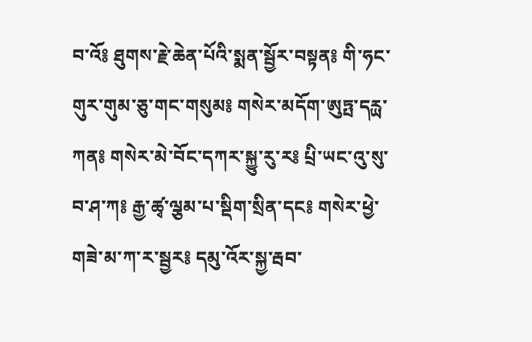བ་འོ༔ ཐུགས་རྗེ་ཆེན་པོའི་སྨན་སྦྱོར་བསྟན༔ གི་ཧང་གུར་གུམ་ཅུ་གང་གསུམ༔ གསེར་མདོག་ཨུཏྤ་དརྻ་ཀན༔ གསེར་མེ་བོང་དཀར་སྐྱུ་རུ་ར༔ པྲི་ཡང་འུ་སུ་བ་ཤ་ཀ༔ རྒྱ་ཚྭ་ལྕམ་པ་སྡིག་སྲིན་དང༔ གསེར་ཕྱེ་གཟེ་མ་ཀ་ར་སྦྱར༔ དམུ་འོར་སྐྱ་རྦབ་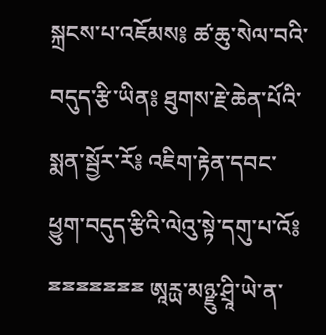སྐྲངས་པ་འཇོམས༔ ཚ་ཆུ་སེལ་བའི་བདུད་རྩི་ཡིན༔ ཐུགས་རྗེ་ཆེན་པོའི་སྨན་སྦྱོར་རོ༔ འཇིག་རྟེན་དབང་ཕྱུག་བདུད་རྩིའི་ལེའུ་སྟེ་དགུ་པ་འོ༔ ྈྈྈྈྈྈྈ ཨཱརྻ་མཉྫུ་ཤྲཱི་ཡེ་ན་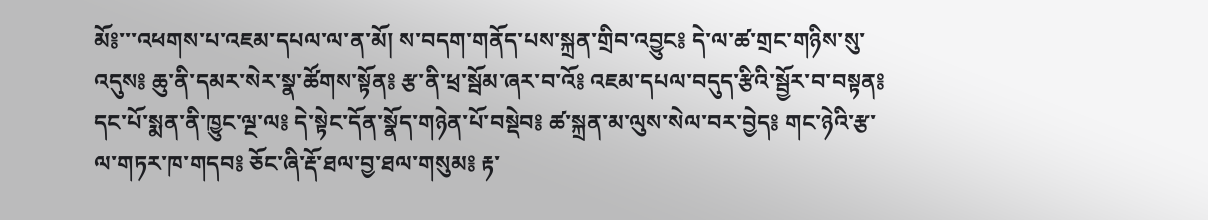མོ༔་་་འཕགས་པ་འཇམ་དཔལ་ལ་ན་མོ། ས་བདག་གནོད་པས་སྐྲན་གྲིབ་འབྱུང༔ དེ་ལ་ཚ་གྲང་གཉིས་སུ་འདུས༔ ཆུ་ནི་དམར་སེར་སྣ་ཚོགས་སྟོན༔ རྩ་ནི་ཕྲ་སྦོམ་ཞར་བ་འོ༔ འཇམ་དཔལ་བདུད་རྩིའི་སྦྱོར་བ་བསྟན༔ དང་པོ་སྨན་ནི་ཁྱུང་ལྔ་ལ༔ དེ་སྟེང་དོན་སྣོད་གཉེན་པོ་བསྡེབ༔ ཚ་སྐྲན་མ་ལུས་སེལ་བར་བྱེད༔ གང་ཉེའི་རྩ་ལ་གཏར་ཁ་གདབ༔ ཅོང་ཞི་རྡོ་ཐལ་བྱ་ཐལ་གསུམ༔ རྟ་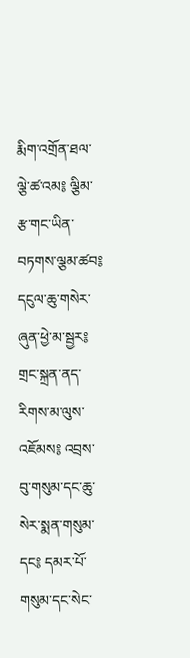རྨིག་འགྲོན་ཐལ་ལྕེ་ཚ་འམ༔ ལྕིམ་རྩ་གང་ཡིན་བཏགས་ལྕམ་ཚབ༔ དངུལ་ཆུ་གསེར་ཞུན་ཕྱེ་མ་སྦྱར༔ གྲང་སྐྲན་ནད་རིགས་མ་ལུས་འཇོམས༔ འབྲས་བུ་གསུམ་དང་ཆུ་སེར་སྨན་གསུམ་དང༔ དམར་པོ་གསུམ་དང་སེང་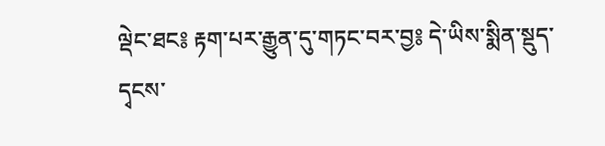ལྡེང་ཐང༔ རྟག་པར་རྒྱུན་དུ་གཏང་བར་བྱ༔ དེ་ཡིས་སྨིན་སྡུད་དྭངས་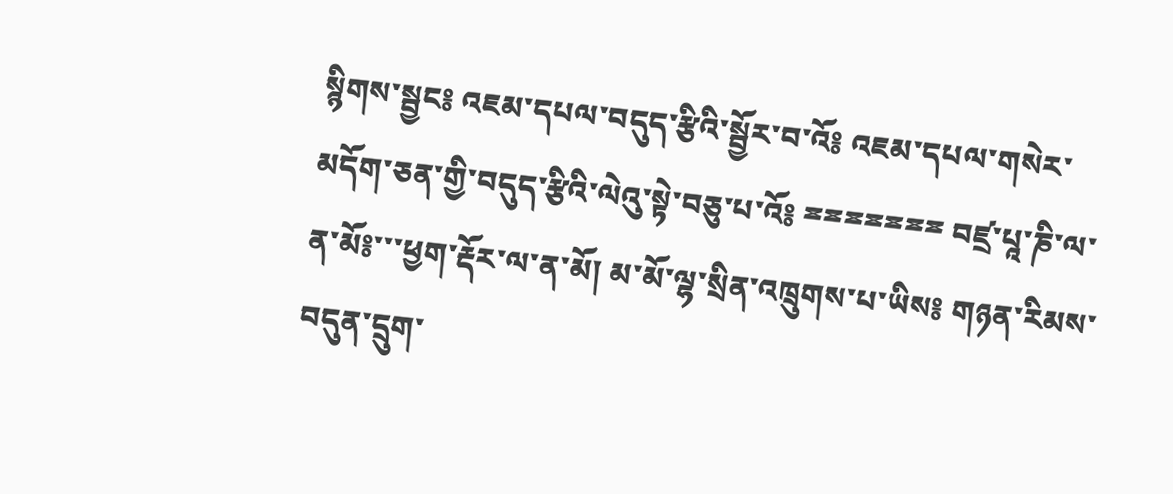སྙིགས་སྦྱང༔ འཇམ་དཔལ་བདུད་རྩིའི་སྦྱོར་བ་འོ༔ འཇམ་དཔལ་གསེར་མདོག་ཅན་གྱི་བདུད་རྩིའི་ལེའུ་སྟེ་བཅུ་པ་འོ༔ ྈྈྈྈྈྈྈ བཛྲ་པཱ་ཎི་ལ་ན་མོ༔་་་ཕྱག་རྡོར་ལ་ན་མོ། མ་མོ་ལྷ་སྲིན་འཁྲུགས་པ་ཡིས༔ གཉན་རིམས་བདུན་དྲུག་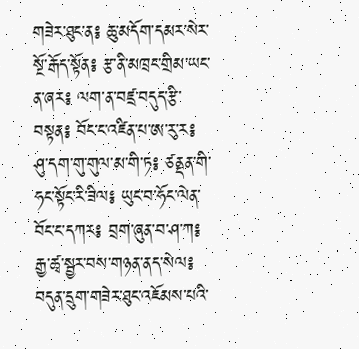གཟེར་ཐུང་ན༔ ཆུ་མདོག་དམར་སེར་སྔོ་རྒོད་སྟོན༔ རྩ་ནི་མཁྲང་གྲིམ་ཡང་ན་ཞར༔ ལག་ན་བཛྲ་བདུད་རྩི་བསྟན༔ བོང་ང་འཛིན་པ་ཨ་རུ་ར༔ ཤུ་དག་གུ་གུལ་མ་གི་ཏ༔ ཙནྡན་གི་ཧང་སྟོང་རི་ཟིལ༔ ཡུང་བ་ཧོང་ལེན་བོང་ང་དཀར༔ བྲག་ཞུན་བ་ཤ་ཀ༔ རྒྱ་ཚྭ་སྦྱར་བས་གཉན་ནད་སེལ༔ བདུན་དྲུག་གཟེར་ཐུང་འཇོམས་པའི་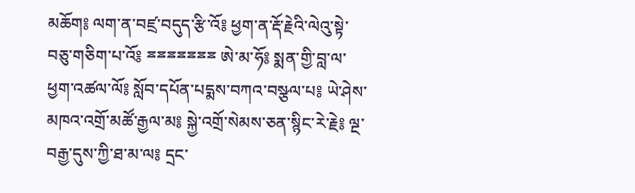མཆོག༔ ལག་ན་བཛྲ་བདུད་རྩི་འོ༔ ཕྱག་ན་རྡོ་རྗེའི་ལེའུ་སྟེ་བཅུ་གཅིག་པ་འོ༔ ྈྈྈྈྈྈྈ ཨེ་མ་ཧོ༔ སྨན་གྱི་བླ་ལ་ཕྱག་འཚལ་ལོ༔ སློབ་དཔོན་པདྨས་བཀའ་བསྩལ་པ༔ ཡེ་ཤེས་མཁའ་འགྲོ་མཚོ་རྒྱལ་མ༔ སྐྱེ་འགྲོ་སེམས་ཅན་སྙིང་རེ་རྗེ༔ ལྔ་བརྒྱ་དུས་ཀྱི་ཐ་མ་ལ༔ དྲང་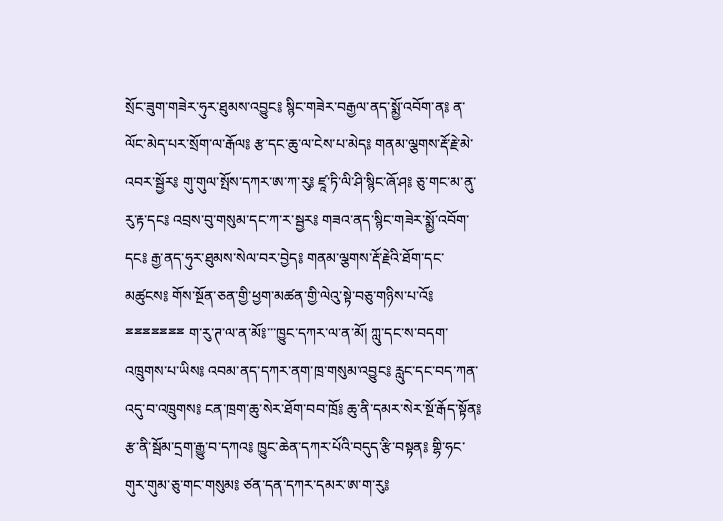སྲོང་ཟུག་གཟེར་ཧུར་ཐུམས་འབྱུང༔ སྙིང་གཟེར་བརྒྱལ་ནད་སྨྱོ་འབོག་ན༔ ན་ལོང་མེད་པར་སྲོག་ལ་རྒོལ༔ རྩ་དང་ཆུ་ལ་ངེས་པ་མེད༔ གནམ་ལྕགས་རྡོ་རྗེ་མེ་འབར་སྦྱོར༔ གུ་གུལ་སྤོས་དཀར་ཨ་ཀ་རུ༔ ཛཱ་ཏི་ལི་ཤི་སྙིང་ཞོ་ཤ༔ ཅུ་གང་མ་ནུ་རུ་རྟ་དང༔ འབྲས་བུ་གསུམ་དང་ཀ་ར་སྦྱར༔ གཟའ་ནད་སྙིང་གཟེར་སྨྱོ་འབོག་དང༔ རྒྱ་ནད་ཧུར་ཐུམས་སེལ་བར་བྱེད༔ གནམ་ལྕགས་རྡོ་རྗེའི་ཐོག་དང་མཚུངས༔ གོས་སྔོན་ཅན་གྱི་ཕྱག་མཚན་གྱི་ལེའུ་སྟེ་བཅུ་གཉིས་པ་འོ༔ ྈྈྈྈྈྈྈ ག་རུ་ཊ་ལ་ན་མོ༔་་་ཁྱུང་དཀར་ལ་ན་མོ། ཀླུ་དང་ས་བདག་འཁྲུགས་པ་ཡིས༔ འབམ་ནད་དཀར་ནག་ཁྲ་གསུམ་འབྱུང༔ རླུང་དང་བད་ཀན་འདུ་བ་འཁྲུགས༔ ངན་ཁྲག་ཆུ་སེར་ཐོག་བབ་ཁྲོ༔ ཆུ་ནི་དམར་སེར་སྔོ་རྒོད་སྟོན༔ རྩ་ནི་སྦོམ་དྲག་རྒྱུ་བ་དཀའ༔ ཁྱུང་ཆེན་དཀར་པོའི་བདུད་རྩི་བསྟན༔ གྷི་ཧང་གུར་གུམ་ཅུ་གང་གསུམ༔ ཙན་དན་དཀར་དམར་ཨ་ག་རུ༔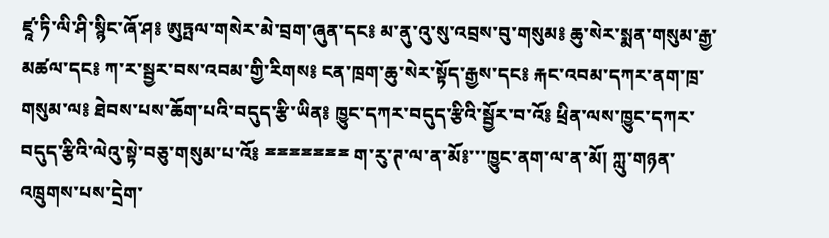ཛཱ་ཏི་ལི་ཤི་སྙིང་ཞོ་ཤ༔ ཨུཏྤལ་གསེར་མེ་བྲག་ཞུན་དང༔ མ་ནུ་འུ་སུ་འབྲས་བུ་གསུམ༔ ཆུ་སེར་སྨན་གསུམ་རྒྱ་མཚལ་དང༔ ཀ་ར་སྦྱར་བས་འབམ་གྱི་རིགས༔ ངན་ཁྲག་ཆུ་སེར་སྟོད་རྒྱས་དང༔ རྐང་འབམ་དཀར་ནག་ཁྲ་གསུམ་ལ༔ ཐེབས་པས་ཆོག་པའི་བདུད་རྩི་ཡིན༔ ཁྱུང་དཀར་བདུད་རྩིའི་སྦྱོར་བ་འོ༔ ཕྲིན་ལས་ཁྱུང་དཀར་བདུད་རྩིའི་ལེའུ་སྟེ་བཅུ་གསུམ་པ་འོ༔ ྈྈྈྈྈྈྈ ག་རུ་ཊ་ལ་ན་མོ༔་་་ཁྱུང་ནག་ལ་ན་མོ། ཀླུ་གཉན་འཁྲུགས་པས་དྲེག་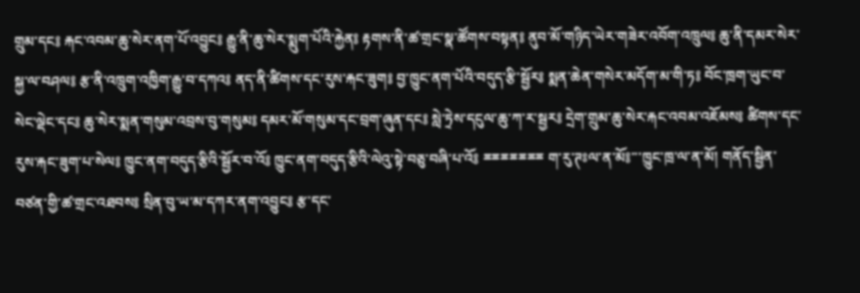གྲུམ་དང༔ རྐང་འབམ་ཆུ་སེར་ནག་པོ་འབྱུང༔ རྒྱུ་ནི་ཆུ་སེར་སྨུག་པོའི་རྐྱེན༔ རྟགས་ནི་ཚ་གྲང་སྣ་ཚོགས་བསྟན༔ ནུབ་མོ་གཉིད་ཡེར་གཟེར་འབོག་འཁྲུལ༔ ཆུ་ནི་དམར་སེར་སྐྱ་ལ་བཤལ༔ རྩ་ནི་འཁྲུག་འཁྱིག་རྒྱུ་བ་དཀའ༔ ནད་ནི་ཚིགས་དང་རུས་རྐང་ཟུག༔ བྱ་ཁྱུང་ནག་པོའི་བདུད་རྩི་སྦྱོར༔ སྨན་ཆེན་གསེར་མདོག་མ་གི་ཏ༔ བོང་ཁྲག་ཡུང་བ་སེང་ལྡེང་དང༔ ཆུ་སེར་སྨན་གསུམ་འབྲས་བུ་གསུམ༔ དམར་མོ་གསུམ་དང་བྲག་ཞུན་དང༔ སླེ་ཏྲེས་དངུལ་ཆུ་ཀ་ར་སྦྱར༔ དྲེག་གྲུམ་ཆུ་སེར་རྐང་འབམ་འཇོམས༔ ཚིགས་དང་རུས་རྐང་ཟུག་པ་སེལ༔ ཁྱུང་ནག་བདུད་རྩིའི་སྦྱོར་བ་འོ༔ ཁྱུང་ནག་བདུད་རྩིའི་ལེའུ་སྟེ་བཅུ་བཞི་པ་འོ༔ ྈྈྈྈྈྈྈ ག་རུ་ཊཿལ་ན་མོ༔་་་ཁྱུང་ཁྲ་ལ་ན་མོ། གནོད་སྦྱིན་བཙན་གྱི་ཚ་གྲང་འཐབས༔ སྲིན་བུ་ཡ་མ་དཀར་ནག་འབྱུང༔ རྩ་དང་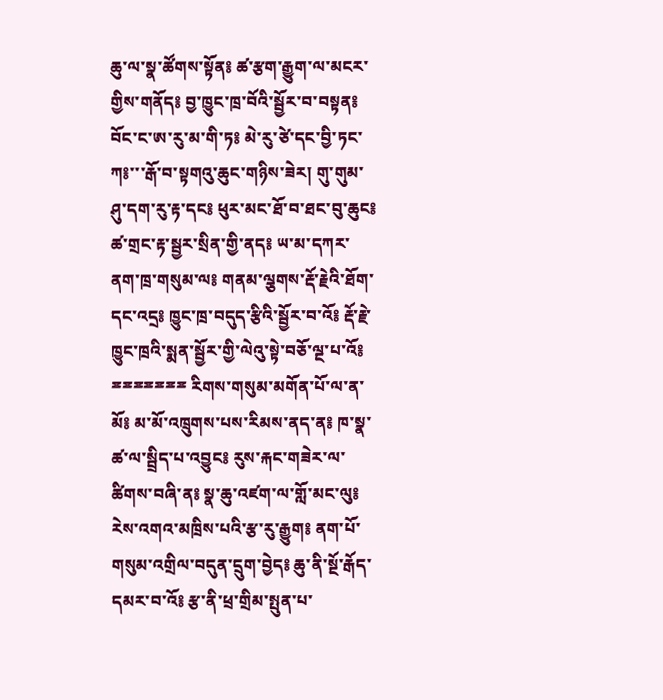ཆུ་ལ་སྣ་ཚོགས་སྟོན༔ ཚ་རྩག་རྒྱུག་ལ་མངར་གྱིས་གནོད༔ བྱ་ཁྱུང་ཁྲ་བོའི་སྦྱོར་བ་བསྟན༔ བོང་ང་ཨ་རུ་མ་གི་ཏ༔ མེ་རུ་ཙེ་དང་བྱི་ཏང་ཀ༔་་་རྒོ་བ་སྟགའུ་ཆུང་གཉིས་ཟེར། གུ་གུམ་ཤུ་དག་རུ་རྟ་དང༔ ཕུར་མང་ཐོ་བ་ཐང་བུ་ཆུང༔ ཚ་གྲང་རྟ་སྦྱར་སྲིན་གྱི་ནད༔ ཡ་མ་དཀར་ནག་ཁྲ་གསུམ་ལ༔ གནམ་ལྕགས་རྡོ་རྗེའི་ཐོག་དང་འདྲ༔ ཁྱུང་ཁྲ་བདུད་རྩིའི་སྦྱོར་བ་འོ༔ རྡོ་རྗེ་ཁྱུང་ཁྲའི་སྨན་སྦྱོར་གྱི་ལེའུ་སྟེ་བཅོ་ལྔ་པ་འོ༔ ྈྈྈྈྈྈྈ རིགས་གསུམ་མགོན་པོ་ལ་ན་མོ༔ མ་མོ་འཁྲུགས་པས་རིམས་ནད་ན༔ ཁ་སྣ་ཚ་ལ་སྦྲིད་པ་འབྱུང༔ རུས་རྐང་གཟེར་ལ་ཚིགས་བཞི་ན༔ སྣ་ཆུ་འཛག་ལ་གློ་མང་ལུ༔ རེས་འགའ་མཁྲིས་པའི་རྩ་རུ་རྒྱུག༔ ནག་པོ་གསུམ་འགྲིལ་བདུན་དྲུག་བྱེད༔ ཆུ་ནི་སྔོ་རྒོད་དམར་བ་འོ༔ རྩ་ནི་ཕྲ་གྲིམ་སྤུན་པ་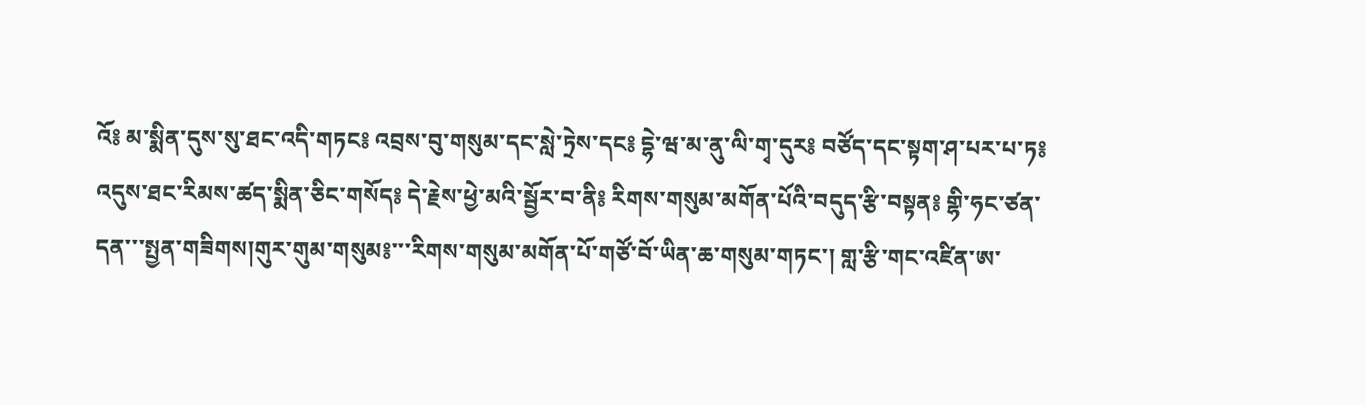འོ༔ མ་སྨིན་དུས་སུ་ཐང་འདི་གཏང༔ འབྲས་བུ་གསུམ་དང་སླེ་ཏྲེས་དང༔ དྷེ་ཝ་མ་ནུ་ལི་གྭ་དུར༔ བཙོད་དང་སྟག་ཤ་པར་པ་ཏ༔ འདུས་ཐང་རིམས་ཚད་སྨིན་ཅིང་གསོད༔ དེ་རྗེས་ཕྱེ་མའི་སྦྱོར་བ་ནི༔ རིགས་གསུམ་མགོན་པོའི་བདུད་རྩི་བསྟན༔ གྷི་ཧང་ཙན་དན་་་སྤྱན་གཟིགས།གུར་གུམ་གསུམ༔་་་རིགས་གསུམ་མགོན་པོ་གཙོ་བོ་ཡིན་ཆ་གསུམ་གཏང་། གླ་རྩི་གང་འཛིན་ཨ་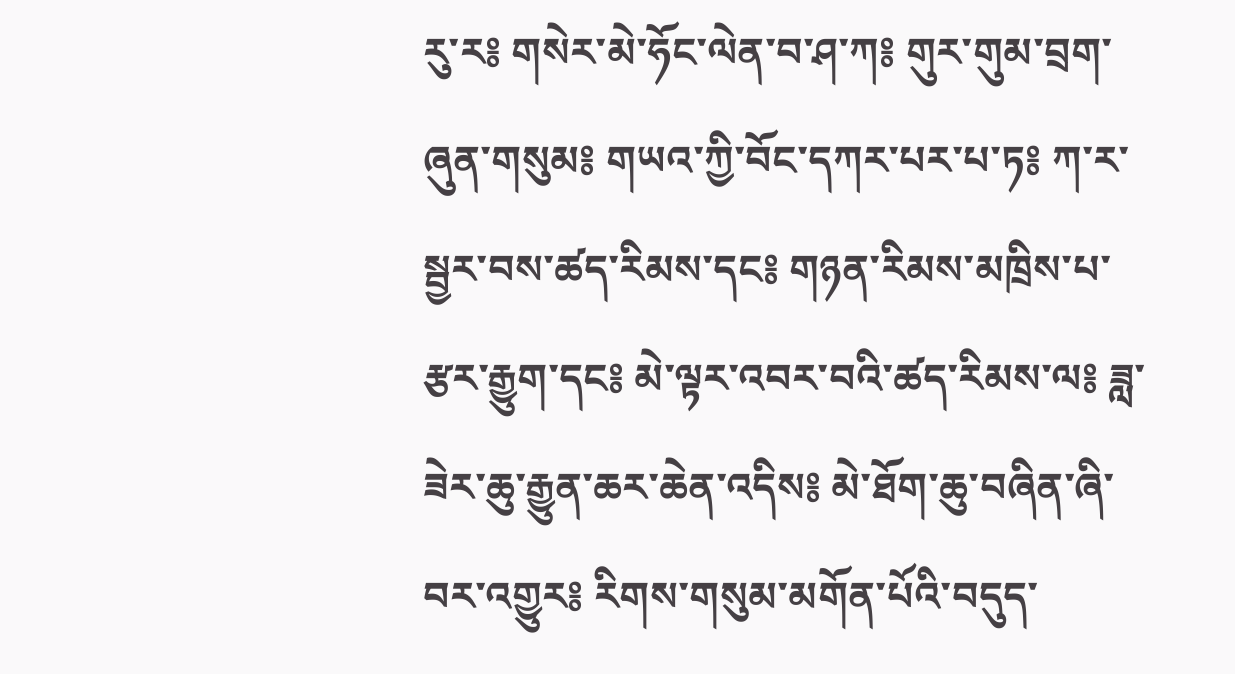རུ་ར༔ གསེར་མེ་ཧོང་ལེན་བ་ཤ་ཀ༔ གུར་གུམ་བྲག་ཞུན་གསུམ༔ གཡའ་ཀྱི་བོང་དཀར་པར་པ་ཏ༔ ཀ་ར་སྦྱར་བས་ཚད་རིམས་དང༔ གཉན་རིམས་མཁྲིས་པ་རྩར་རྒྱུག་དང༔ མེ་ལྟར་འབར་བའི་ཚད་རིམས་ལ༔ ཟླ་ཟེར་ཆུ་རྒྱུན་ཆར་ཆེན་འདིས༔ མེ་ཐོག་ཆུ་བཞིན་ཞི་བར་འགྱུར༔ རིགས་གསུམ་མགོན་པོའི་བདུད་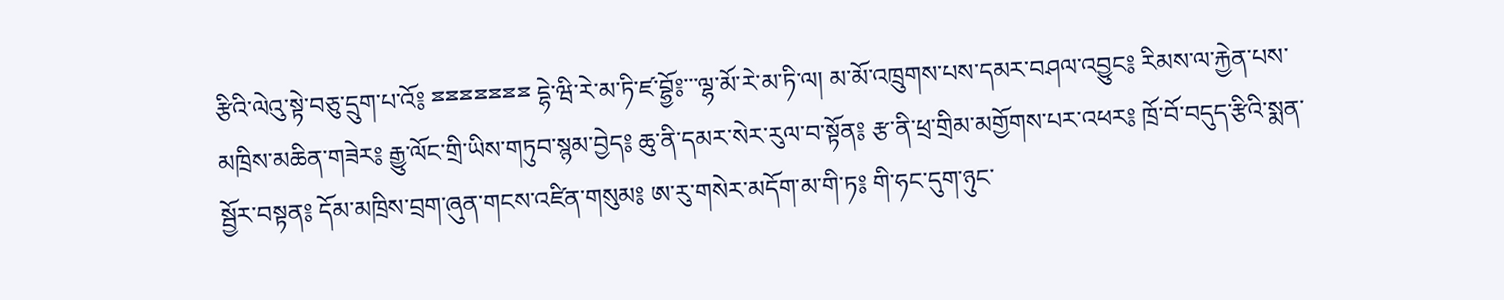རྩིའི་ལེའུ་སྟེ་བཅུ་དྲུག་པ་འོ༔ ྈྈྈྈྈྈྈ དྷེ་ཝི་རེ་མ་ཏི་ཛ་བྷྱོ༔་་་ལྷ་མོ་རེ་མ་ཏི་ལ། མ་མོ་འཁྲུགས་པས་དམར་བཤལ་འབྱུང༔ རིམས་ལ་རྐྱེན་པས་མཁྲིས་མཆིན་གཟེར༔ རྒྱུ་ལོང་གྲི་ཡིས་གཏུབ་སྙམ་བྱེད༔ ཆུ་ནི་དམར་སེར་རུལ་བ་སྟོན༔ རྩ་ནི་ཕྲ་གྲིམ་མགྱོགས་པར་འཕར༔ ཁྲོ་བོ་བདུད་རྩིའི་སྨན་སྦྱོར་བསྟན༔ དོམ་མཁྲིས་བྲག་ཞུན་གངས་འཛིན་གསུམ༔ ཨ་རུ་གསེར་མདོག་མ་གི་ཏ༔ གི་ཧང་དུག་ཉུང་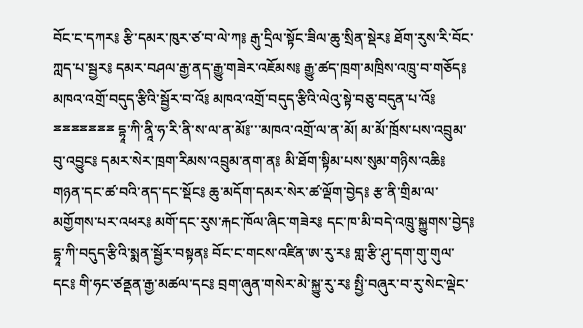བོང་ང་དཀར༔ རྩི་དམར་ཁུར་ཙ་བ་ལེ་ཀ༔ རྒུ་དྲིལ་སྟོང་ཟིལ་ཆུ་སྲིན་སྡེར༔ ཐོག་རུས་རི་བོང་ཀླད་པ་སྦྱར༔ དམར་བཤལ་རྒྱ་ནད་རྒྱུ་གཟེར་འཇོམས༔ རྒྱུ་ཚད་ཁྲག་མཁྲིས་འཁྲུ་བ་གཅོད༔ མཁའ་འགྲོ་བདུད་རྩིའི་སྦྱོར་བ་འོ༔ མཁའ་འགྲོ་བདུད་རྩིའི་ལེའུ་སྟེ་བཅུ་བདུན་པ་འོ༔ ྈྈྈྈྈྈྈ དྷཱ་ཀི་ནཱི་ཧ་རི་ནི་ས་ལ་ན་མོ༔་་་མཁའ་འགྲོ་ལ་ན་མོ། མ་མོ་ཁྲོས་པས་འབྲུམ་བུ་འབྱུང༔ དམར་སེར་ཁྲག་རིམས་འབྲུམ་ནག་ན༔ མི་ཐོག་སྟིམ་པས་སུམ་གཉིས་འཆི༔ གཉན་དང་ཚ་བའི་ནད་དང་སྡོང༔ ཆུ་མདོག་དམར་སེར་ཚ་ལྡོག་བྱེད༔ རྩ་ནི་གྲིམ་ལ་མགྱོགས་པར་འཕར༔ མགོ་དང་རུས་རྐང་ཁོལ་ཞིང་གཟེར༔ དང་ཁ་མི་བདེ་འཁྲུ་སྐྱུགས་བྱེད༔ དྷཱ་ཀི་བདུད་རྩིའི་སྨན་སྦྱོར་བསྟན༔ བོང་ང་གངས་འཛིན་ཨ་རུ་ར༔ གླ་རྩི་ཤུ་དག་གུ་གུལ་དང༔ གི་ཧང་ཙནྡན་རྒྱ་མཚལ་དང༔ བྲག་ཞུན་གསེར་མེ་སྐྱུ་རུ་ར༔ སྤྱི་བཞུར་བ་རུ་སེང་ལྡེང་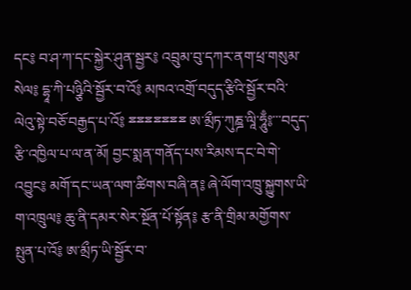དང༔ བ་ཤ་ཀ་དང་སྐྱེར་ཤུན་སྦྱར༔ འབྲུམ་བུ་དཀར་ནག་ཕྲ་གསུམ་སེལ༔ དྷཱ་ཀི་པཉྩིའི་སྦྱོར་བ་འོ༔ མཁའ་འགྲོ་བདུད་རྩིའི་སྦྱོར་བའི་ལེའུ་སྟེ་བཅོ་བརྒྱད་པ་འོ༔ ྈྈྈྈྈྈྈ ཨ་མྲྀཏ་ཀུཎྜ་ལཱི་ཧཱུྃ༔་་་བདུད་རྩི་འཁྱིལ་པ་ལ་ན་མོ། བྱང་སྨན་གནོད་པས་རིམས་དང་བེ་གེ་འབྱུང༔ མགོ་དང་ཡན་ལག་ཚིགས་བཞི་ན༔ ཞེ་ལོག་འཁྲུ་སྐྱུགས་ཡི་ག་འཁྲུལ༔ ཆུ་ནི་དམར་སེར་སྔོན་པོ་སྟོན༔ རྩ་ནི་གྲིམ་མགྱོགས་སྤུན་པ་འོ༔ ཨ་མྲྀཏ་ཡི་སྦྱོར་བ་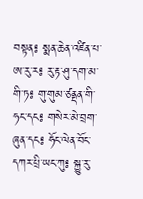བསྟན༔ སྨན་ཆེན་འཛིན་པ་ཨ་རུ་ར༔ རུ་རྟ་ཤུ་དག་མ་གི་ཏ༔ གུ་གུམ་ཙནྡན་གི་ཧང་དང༔ གསེར་མེ་བྲག་ཞུན་དང༔ ཧོང་ལེན་བོང་དཀར་པྲི་ཡང་ཀུ༔ སྐྱུ་རུ་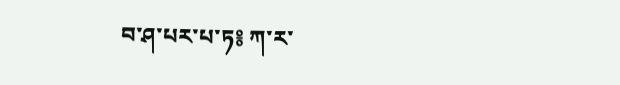བ་ཤ་པར་པ་ཏ༔ ཀ་ར་